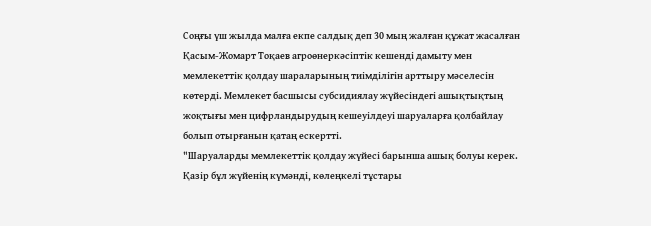Соңғы үш жылда малға екпе салдық деп 30 мың жалған құжат жасалған
Қасым-Жомарт Тоқаев агроөнеркәсіптік кешенді дамыту мен мемлекеттік қолдау шараларының тиімділігін арттыру мәселесін көтерді. Мемлекет басшысы субсидиялау жүйесіндегі ашықтықтың жоқтығы мен цифрландырудың кешеуілдеуі шаруаларға қолбайлау болып отырғанын қатаң ескертті.
"Шаруаларды мемлекеттік қолдау жүйесі барынша ашық болуы керек. Қазір бұл жүйенің күмәнді, көлеңкелі тұстары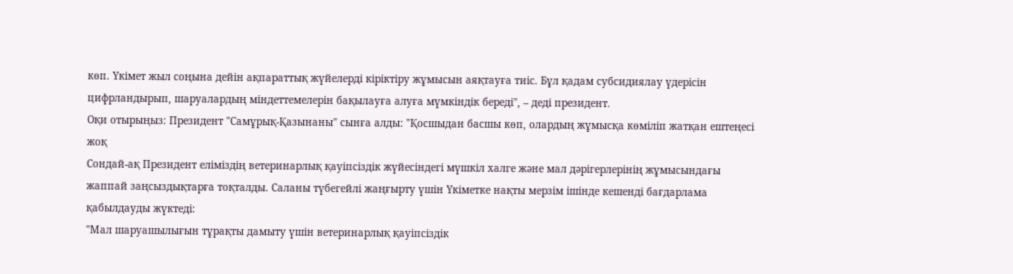көп. Үкімет жыл соңына дейін ақпараттық жүйелерді кіріктіру жұмысын аяқтауға тиіс. Бұл қадам субсидиялау үдерісін цифрландырып, шаруалардың міндеттемелерін бақылауға алуға мүмкіндік береді", – деді президент.
Оқи отырыңыз: Президент "Самұрық-Қазынаны" сынға алды: "Қосшыдан басшы көп, олардың жұмысқа көміліп жатқан ештеңесі жоқ
Сондай-ақ Президент еліміздің ветеринарлық қауіпсіздік жүйесіндегі мүшкіл халге және мал дәрігерлерінің жұмысындағы жаппай заңсыздықтарға тоқталды. Саланы түбегейлі жаңғырту үшін Үкіметке нақты мерзім ішінде кешенді бағдарлама қабылдауды жүктеді:
"Мал шаруашылығын тұрақты дамыту үшін ветеринарлық қауіпсіздік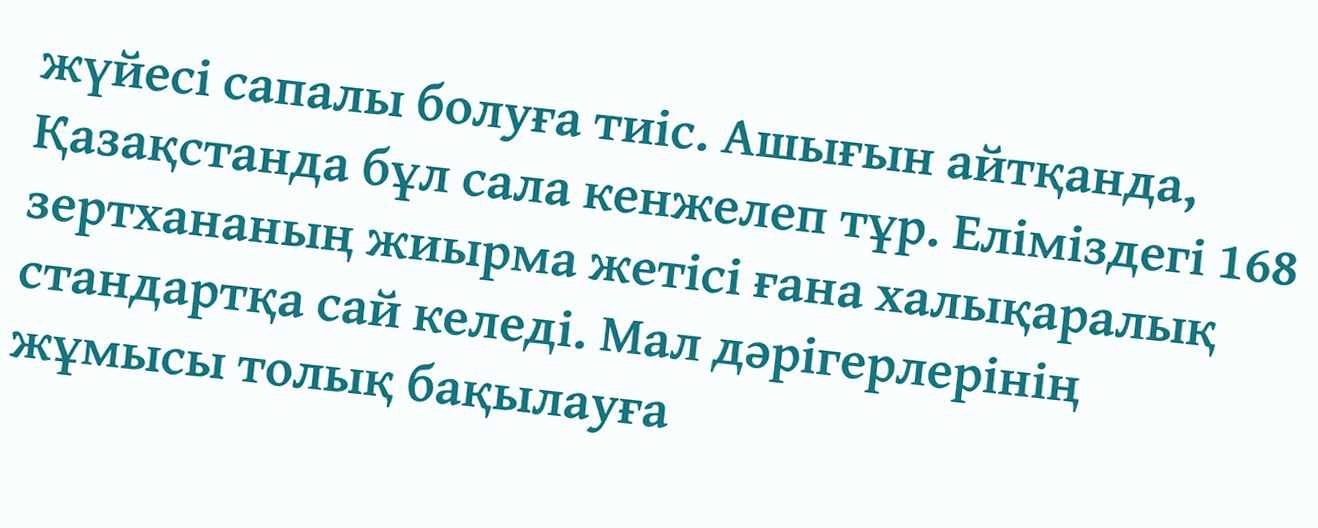жүйесі сапалы болуға тиіс. Ашығын айтқанда, Қазақстанда бұл сала кенжелеп тұр. Еліміздегі 168 зертхананың жиырма жетісі ғана халықаралық стандартқа сай келеді. Мал дәрігерлерінің жұмысы толық бақылауға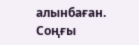алынбаған. Соңғы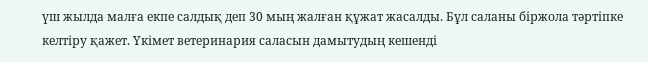үш жылда малға екпе салдық деп 30 мың жалған құжат жасалды. Бұл саланы біржола тәртіпке келтіру қажет. Үкімет ветеринария саласын дамытудың кешенді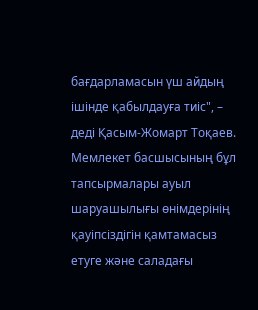бағдарламасын үш айдың ішінде қабылдауға тиіс", – деді Қасым-Жомарт Тоқаев.
Мемлекет басшысының бұл тапсырмалары ауыл шаруашылығы өнімдерінің қауіпсіздігін қамтамасыз етуге және саладағы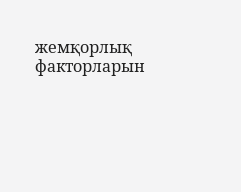жемқорлық факторларын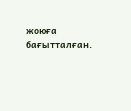жоюға бағытталған.